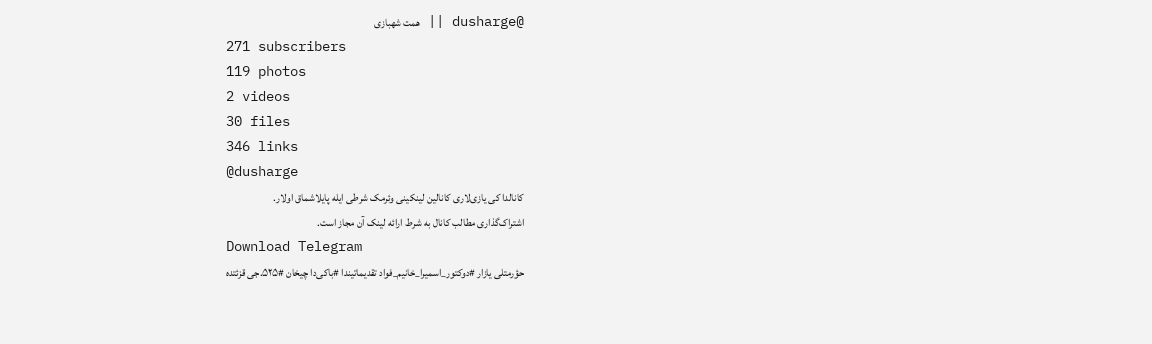@dusharge || همت شهبازی
271 subscribers
119 photos
2 videos
30 files
346 links
@dusharge
کانالدا کی یازی‌لاری کانالین لینکینی وئرمک شرطی ایله پایلاشماق اولار.
اشتراک‌گذاری مطالب کانال به شرط ارائه لینک آن مجاز است.
Download Telegram
حؤرمتلی یازار #دوکتور_اسمیرا_خانیم_فواد تقدیماتیندا #باکی‌دا چیخان #۵۲۵.جی قزئتده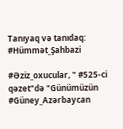Tanıyaq və tanıdaq: #Hümmət_Şahbazi

#Əziz_oxucular, " #525-ci qəzet"də "Günümüzün #Güney_Azərbaycan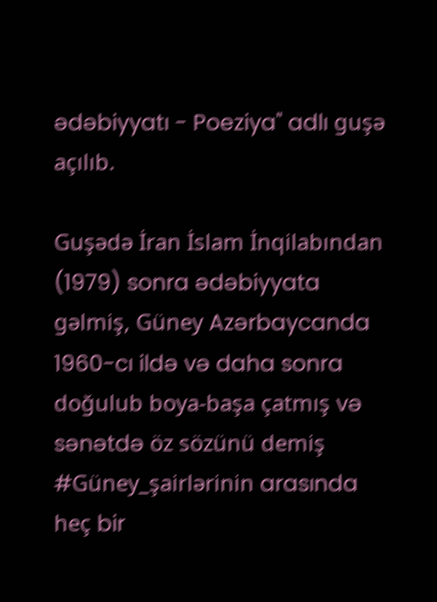ədəbiyyatı - Poeziya" adlı guşə açılıb.

Guşədə İran İslam İnqilabından (1979) sonra ədəbiyyata gəlmiş, Güney Azərbaycanda 1960-cı ildə və daha sonra doğulub boya-başa çatmış və sənətdə öz sözünü demiş #Güney_şairlərinin arasında heç bir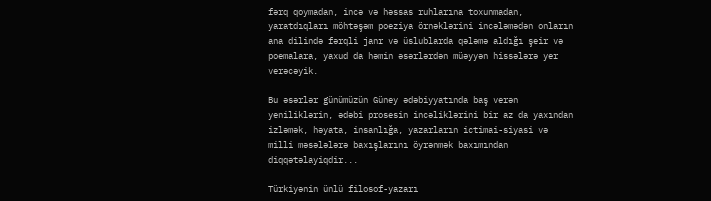fərq qoymadan, incə və həssas ruhlarına toxunmadan, yaratdıqları möhtəşəm poeziya örnəklərini incələmədən onların ana dilində fərqli janr və üslublarda qələmə aldığı şeir və poemalara, yaxud da həmin əsərlərdən müəyyən hissələrə yer verəcəyik.

Bu əsərlər günümüzün Güney ədəbiyyatında baş verən yeniliklərin, ədəbi prosesin incəliklərini bir az da yaxından izləmək, həyata, insanlığa, yazarların ictimai-siyasi və milli məsələlərə baxışlarını öyrənmək baxımından diqqətəlayiqdir...

Türkiyənin ünlü filosof-yazarı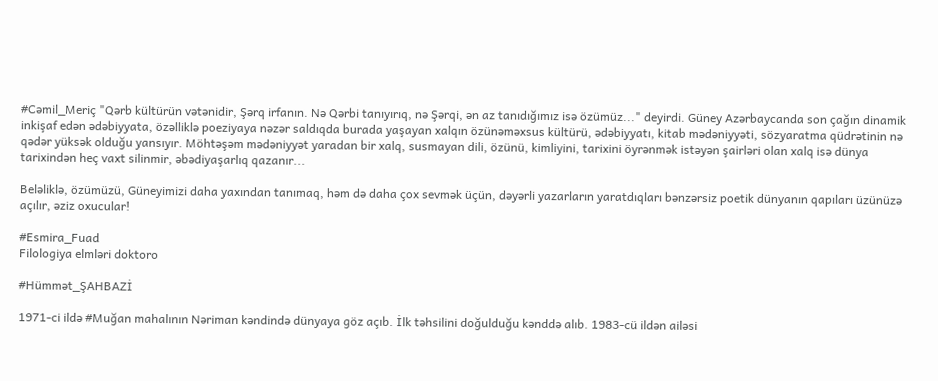#Cəmil_Meriç "Qərb kültürün vətənidir, Şərq irfanın. Nə Qərbi tanıyırıq, nə Şərqi, ən az tanıdığımız isə özümüz..." deyirdi. Güney Azərbaycanda son çağın dinamik inkişaf edən ədəbiyyata, özəlliklə poeziyaya nəzər saldıqda burada yaşayan xalqın özünəməxsus kültürü, ədəbiyyatı, kitab mədəniyyəti, sözyaratma qüdrətinin nə qədər yüksək olduğu yansıyır. Möhtəşəm mədəniyyət yaradan bir xalq, susmayan dili, özünü, kimliyini, tarixini öyrənmək istəyən şairləri olan xalq isə dünya tarixindən heç vaxt silinmir, əbədiyaşarlıq qazanır...

Beləliklə, özümüzü, Güneyimizi daha yaxından tanımaq, həm də daha çox sevmək üçün, dəyərli yazarların yaratdıqları bənzərsiz poetik dünyanın qapıları üzünüzə açılır, əziz oxucular!

#Esmira_Fuad
Filologiya elmləri doktoro

#Hümmət_ŞAHBAZİ

1971-ci ildə #Muğan mahalının Nəriman kəndində dünyaya göz açıb. İlk təhsilini doğulduğu kənddə alıb. 1983-cü ildən ailəsi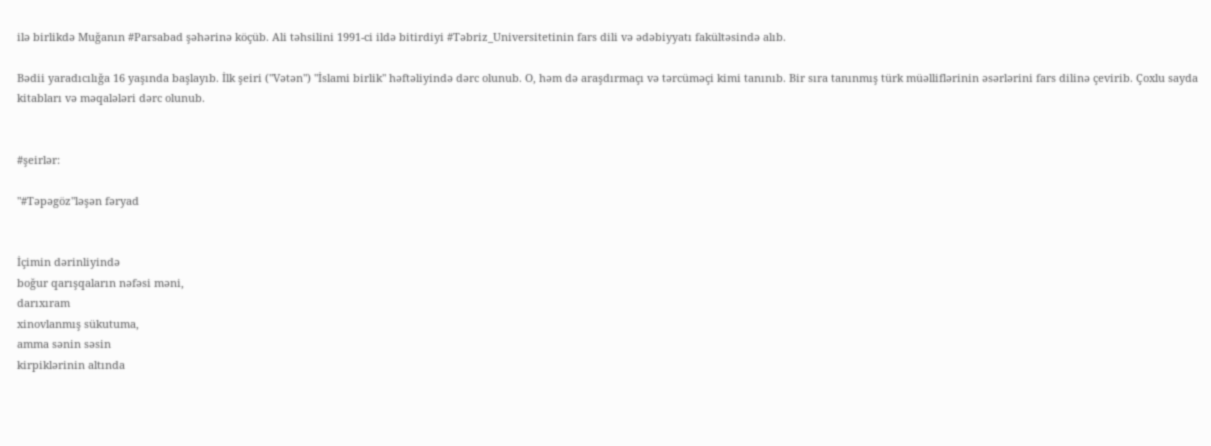ilə birlikdə Muğanın #Parsabad şəhərinə köçüb. Ali təhsilini 1991-ci ildə bitirdiyi #Təbriz_Universitetinin fars dili və ədəbiyyatı fakültəsində alıb.

Bədii yaradıcılığa 16 yaşında başlayıb. İlk şeiri ("Vətən") "İslami birlik" həftəliyində dərc olunub. O, həm də araşdırmaçı və tərcüməçi kimi tanınıb. Bir sıra tanınmış türk müəlliflərinin əsərlərini fars dilinə çevirib. Çoxlu sayda kitabları və məqalələri dərc olunub.


#şeirlər:

"#Təpəgöz"ləşən fəryad


İçimin dərinliyində
boğur qarışqaların nəfəsi məni,
darıxıram
xinovlanmış sükutuma,
amma sənin səsin
kirpiklərinin altında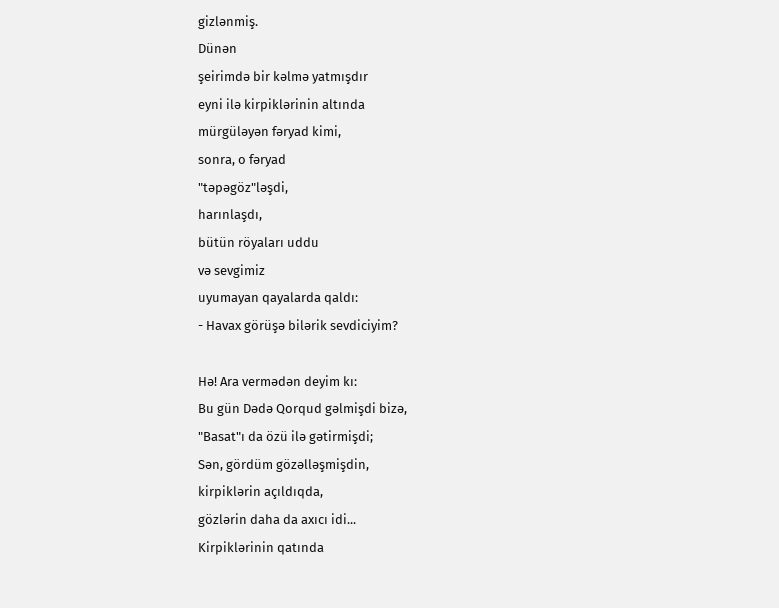gizlənmiş.
Dünən
şeirimdə bir kəlmə yatmışdır
eyni ilə kirpiklərinin altında
mürgüləyən fəryad kimi,
sonra, o fəryad
"təpəgöz"ləşdi,
harınlaşdı,
bütün röyaları uddu
və sevgimiz
uyumayan qayalarda qaldı:
- Havax görüşə bilərik sevdiciyim?

Hə! Ara vermədən deyim kı:
Bu gün Dədə Qorqud gəlmişdi bizə,
"Basat"ı da özü ilə gətirmişdi;
Sən, gördüm gözəlləşmişdin,
kirpiklərin açıldıqda,
gözlərin daha da axıcı idi...
Kirpiklərinin qatında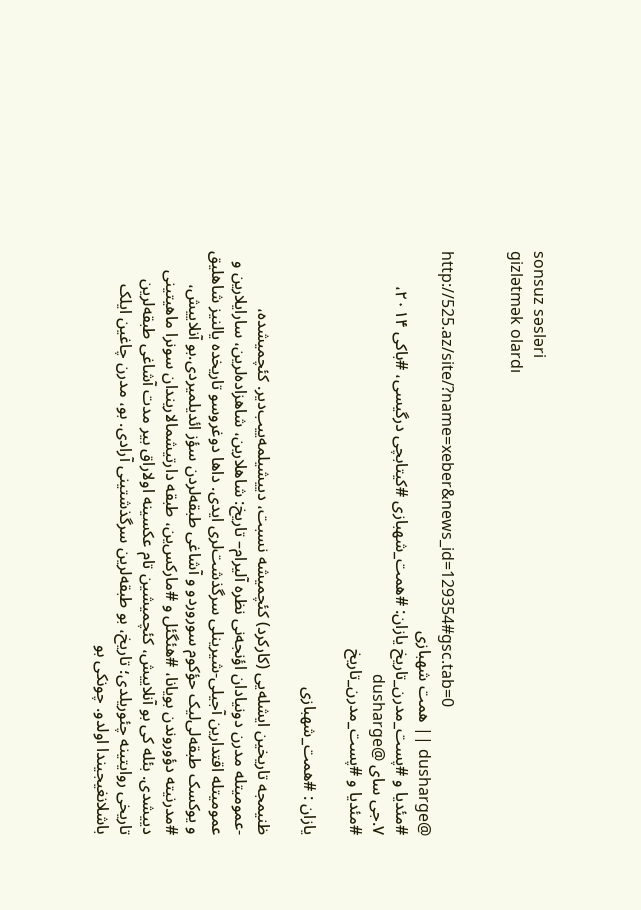sonsuz səsləri
gizlətmək olardı


http://525.az/site/?name=xeber&news_id=129354#gsc.tab=0
@dusharge || همت شهبازی
#مئدیا و #پست_مدرن_تاریخ یازان: #همت_شهبازی #کیتابچی درگیسی، #باکی ۲۰۱۴، ۷.جی سای @dusharge
#مئدیا و #پست_مدرن_تاریخ

یازان : #همت_شهبازی

ظنیمجه تاریخین ایشله‌یی (کارکرد) کئچمیشه نسبت، دییشیلمه‌ییب‌دیر. کئچمیشده، -عمومیتله مدرن دونیادان اؤنجه‌نی نظره آلیرام– تاریخ: شاهلارین، شاهزاده‌لرین، سارایلارین و عمومیتله اقتدارین آجیلی-شیرینلی سرگذشت‌لری ایدی. داها دوغروسو تاریخده یالنیز شاهلیق و یوکسک طبقه‌لی‌لیک حؤکوم سوروردو و آشاغی طبقه‌لردن سؤز ائدیلمیردی.بو آنلاییش، #مدرنیته دؤوروندن بویانا، #هئگئل و #مارکس‌ین، طبقه دارتیشمالاریندان سونرا ماهیتینی دییشدی. بئله کی بو آنلاییش، کئچمیشین تام عکسینه اولاراق بیر مدت آشاغی طبقه‌لرین تاریخی روایتینه چئوریلدی؛ تاریخ، بو طبقه‌لرین سرگذشتینی آرادی. بو، مدرن چاغین ایلک باشلانغیجیندا اولدو. چونکی بو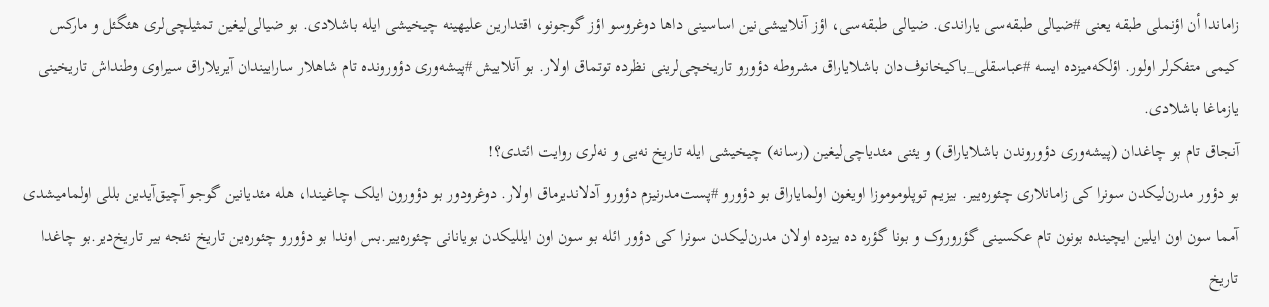زاماندا أن اؤنملی طبقه یعنی #ضیالی طبقه‌سی یاراندی. ضیالی طبقه‌سی، اؤز آنلاییشی‌نین اساسینی داها دوغروسو اؤز گوجونو، اقتدارین علیهینه چیخیشی ایله باشلادی. بو ضیالی‌لیغین تمثیلچی‌لری هئگئل و مارکس کیمی متفکرلر اولور. اؤلکه‌میزده ایسه #عباسقلی_باکیخانوف‌دان باشلایاراق مشروطه دؤورو تاریخچی‌لرینی نظرده توتماق اولار. بو آنلاییش #پیشه‌وری دؤورونده تام شاهلار ساراییندان آیریلاراق سیراوی وطنداش تاریخینی یازماغا باشلادی.
آنجاق تام بو چاغدان (پیشه‌وری دؤوروندن باشلایاراق) و یئنی مئدیاچی‌لیغین (رسانه) چیخیشی ایله تاریخ نه‌یی و نه‌لری روایت ائتدی؟!
بو دؤور مدرن‌لیکدن سونرا کی زامانلاری چئوره‌ییر. بیزیم توپلوموموزا اویغون اولمایاراق بو دؤورو #پست‌مدرنیزم دؤورو آدلاندیرماق اولار. دوغرودور بو دؤورون ایلک چاغیندا، هله مئدیانین گوجو آچیق‌آیدین بللی اولمامیشدی آمما سون اون ایلین ایچینده بونون تام عکسینی گؤروروک و بونا گؤره ده بیزده اولان مدرن‌لیکدن سونرا کی دؤور ائله بو سون اون ایللیکدن بویانانی چئوره‌ییر.بس اوندا بو دؤورو چئوره‌ین تاریخ نئجه بیر تاریخ‌دیر.بو چاغدا تاریخ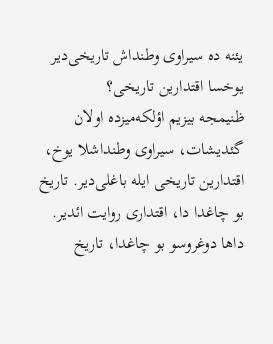یئنه ده سیراوی وطنداش تاریخی‌دیر یوخسا اقتدارین تاریخی؟
ظنیمجه بیزیم اؤلکه‌میزده اولان گئدیشات، سیراوی وطنداشلا یوخ، اقتدارین تاریخی ایله باغلی‌دیر. تاریخ بو چاغدا دا، اقتداری روایت ائدیر. داها دوغروسو بو چاغدا، تاریخ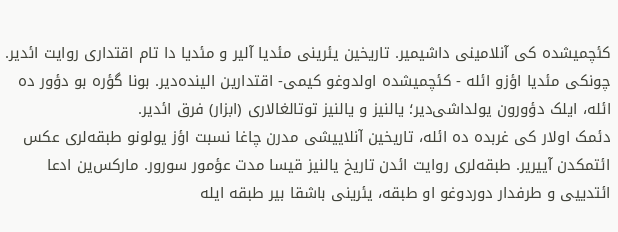کئچمیشده کی آنلامینی داشیمیر. تاریخین یئرینی مئدیا آلیر و مئدیا دا تام اقتداری روایت ائدیر. چونکی مئدیا اؤزو ائله - کئچمیشده اولدوغو کیمی- اقتدارین الینده‌دیر. بونا گؤره بو دؤور ده ائله، ایلک دؤورون یولداشی‌دیر؛ یالنیز و یالنیز توتالغالاری (ابزار) فرق ائدیر.
دئمک اولار کی غربده ده ائله، تاریخین آنلاییشی مدرن چاغا نسبت اؤز یولونو طبقه‌لری عکس ائتمکدن آییریر. طبقه‌لری روایت ائدن تاریخ یالنیز قیسا مدت عؤمور سورور. مارکس‌ین ادعا ائتدییی و طرفدار دوردوغو او طبقه، یئرینی باشقا بیر طبقه ایله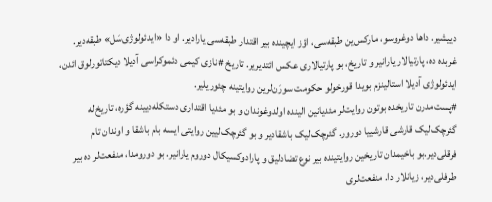دییشیر. داها دوغروسو، مارکس‌ین طبقه‌سی، اؤز ایچینده بیر اقتدار طبقه‌سی یارادیر. او دا «ایدئولوژی‌سَل» طبقه‌دیر. غربده ده، پارتیالار یارانیر و تاریخ، بو پارتیالاری عکس ائتدیریر. تاریخ #نازی کیمی دئموکراسی آدیلا دیکتاتورلوق ائدن، ایدئولوژی آدیلا استالینزم بویدا قورخولو حکومت سورَن‌لرین روایتینه چئوریلیر.
#پست‌مدرن تاریخده بوتون روایت‌لر مئدیانین الینده اولدوغوندان و بو مئدیا اقتداری دستکله‌دیینه گؤره، تاریخ‌له گئرچک‌لیک قارشی قارشییا دورور. گئرچک‌لیک باشقا‌دیر و بو گئرچک‌لیین روایتی ایسه بام باشقا و اوندان تام فرقلی‌دیر.بو باخیمدان تاریخین روایتینده بیر نوع تضادلیق و پارادوکسیکال دوروم یارانیر. بو دورومدا، منفعت‌لر ده بیر طرفلی‌دیر، زیانلار دا. منفعت‌لری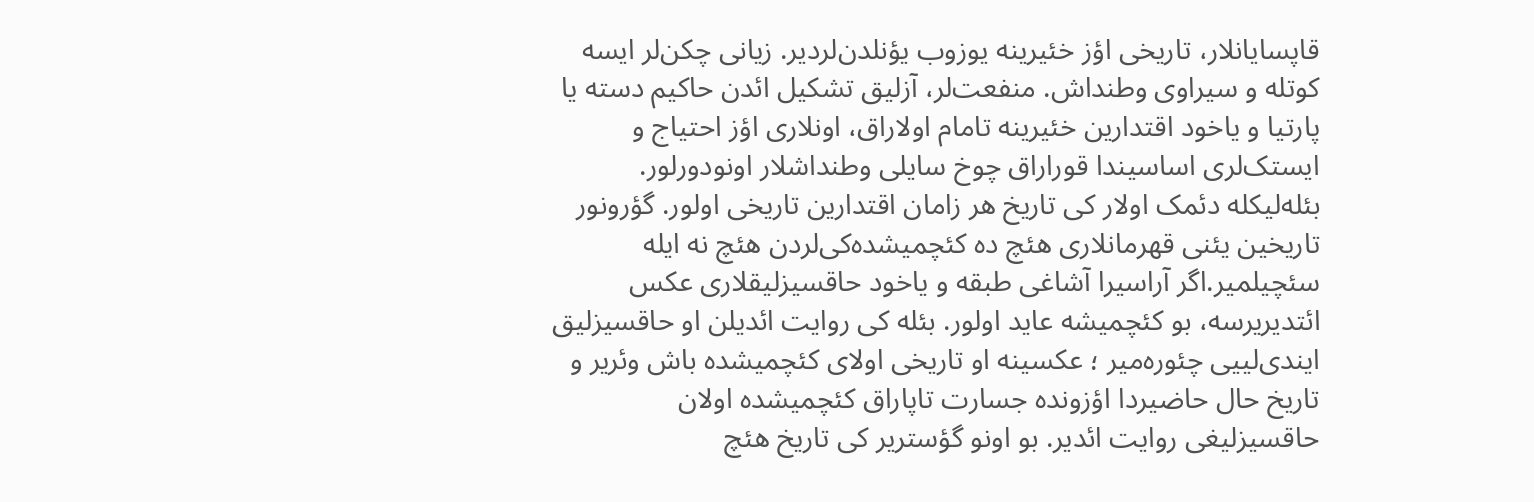قاپسایانلار، تاریخی اؤز خئیرینه یوزوب یؤنلدن‌لردیر. زیانی چکن‌لر ایسه کوتله و سیراوی وطنداش. منفعت‌لر، آزلیق تشکیل ائدن حاکیم دسته یا پارتیا و یاخود اقتدارین خئیرینه تامام اولاراق، اونلاری اؤز احتیاج و ایستک‌لری اساسیندا قوراراق چوخ سایلی وطنداشلار اونودورلور.
بئله‌لیکله دئمک اولار کی تاریخ هر زامان اقتدارین تاریخی اولور. گؤرونور تاریخین یئنی قهرمانلاری هئچ ده کئچمیشده‌کی‌لردن هئچ نه ایله سئچیلمیر.اگر آراسیرا آشاغی طبقه و یاخود حاقسیزلیقلاری عکس ائتدیریرسه، بو کئچمیشه عاید اولور. بئله کی روایت ائدیلن او حاقسیزلیق ایندی‌لییی چئوره‌میر ؛ عکسینه او تاریخی اولای کئچمیشده باش وئریر و تاریخ حال حاضیردا اؤزونده جسارت تاپاراق کئچمیشده اولان حاقسیزلیغی روایت ائدیر. بو اونو گؤستریر کی تاریخ هئچ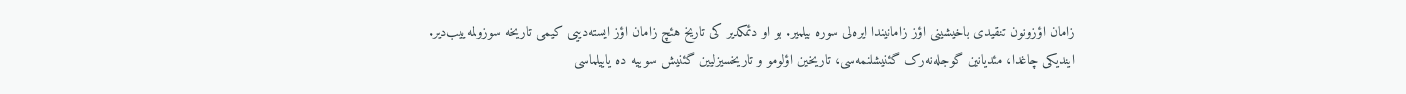زامان اؤزونون تنقیدی باخیشینی اؤز زامانیندا ایره‌لی سوره بیلمیر. بو او دئمکدیر کی تاریخ هئچ زامان اؤز ایسته‌دییی کیمی تاریخه سوزولمه‌ییب‌دیر.
ایندیکی چاغدا، مئدیانین گوجله‌نه‌رک گئنیشلنمه‌سی، تاریخین اؤلومو و تاریخسیزلیین گئنیش سوییه ده یاییلماسی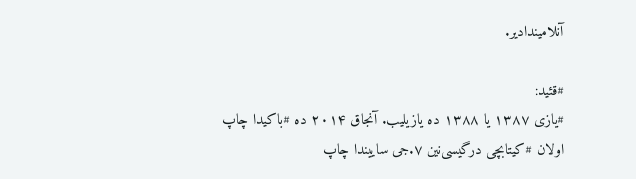آنلامیندادیر.

#قئید:
#یازی ۱۳۸۷ یا ۱۳۸۸ ده یازیلیب. آنجاق ۲۰۱۴ ده #باکیدا چاپ اولان #کیتابچی درگیسی‌نین ۷.جی ساییندا چاپ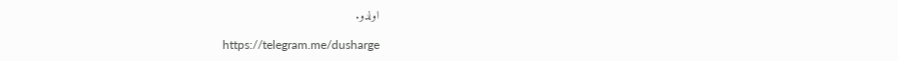اولدو.

https://telegram.me/dusharge